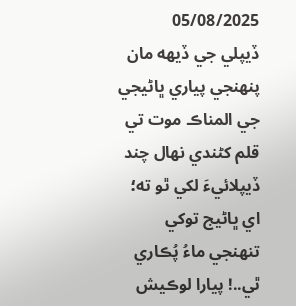05/08/2025
ڏيپلي جي ڏيهه مان پنهنجي پياري ڀاڻيجي جي المناڪ موت تي قلم کڻندي نهال چند ڏيپلائيءَ لکي ٿو ته؛ اي ڀاڻيج توکي تنهنجي ماءُ پُڪاري ٿي..! پيارا لوڪيش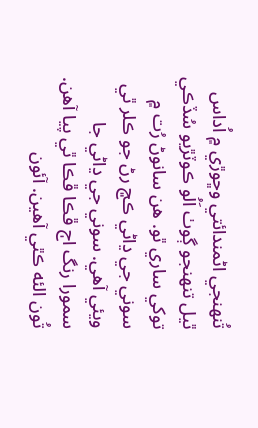تُنهنجي اڻمندائتي وڇوڙي ۾ اُداس ٿيل تنهنجو ڳوٺ اَلُو ڪوٽڙيو سُڏڪي توکي ساري ٿو. هن سانوڻ رُت ۾ سوني جي ڍاڻي ڪڇ رڻ جو ڪلر ٿي ويئي آھي. سوني جي ڍاڻي جا سمورا رنگ اڄ ڦڪا ڦڪا ٿي پيا آھن. تُون الئه ڪٿي آھين. آئون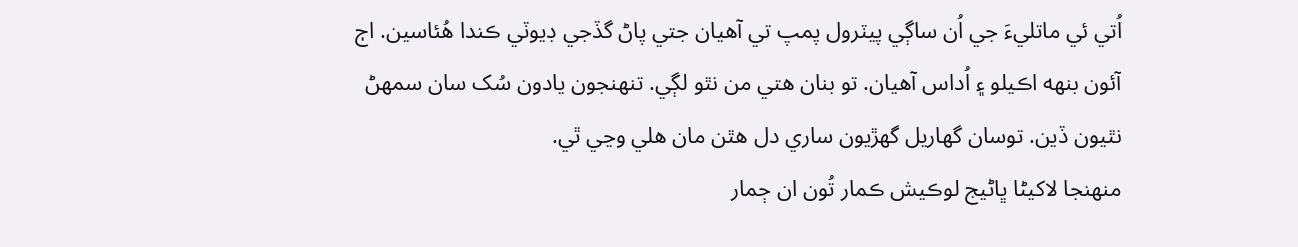اُتي ئي ماتليءَ جي اُن ساڳي پيٽرول پمپ تي آھيان جتي پاڻ گڏجي ڊيوٽي ڪندا هُئاسين. اڄ آئون بنهه اڪيلو ۽ اُداس آھيان. تو بنان هتي من نٿو لڳي. تنهنجون يادون سُک سان سمهڻ نٿيون ڏين. توسان گهاريل گهڙيون ساري دل هٿن مان هلي وڃي ٿي.
منهنجا لاکيڻا ڀاڻيج لوڪيش ڪمار تُون ان ڄمار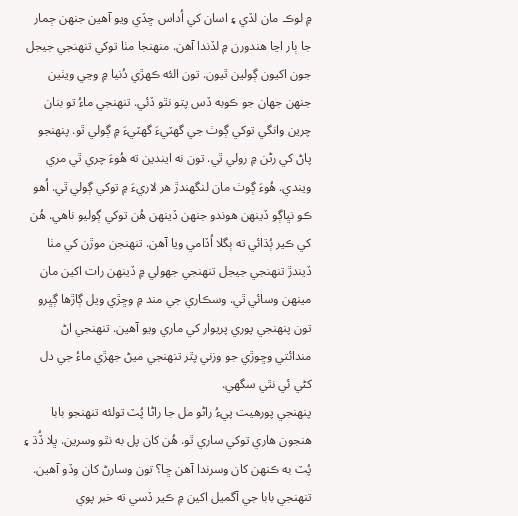۾ لوڪ مان لڏي ۽ اسان کي اُداس ڇڏي ويو آھين جنهن ڄمار جا ٻار اڃا هندورن ۾ لڏندا آھن. منهنجا مٺا توکي تنهنجي جيجل جون اکيون ڳولين ٿيون. تون الئه ڪهڙي دُنيا ۾ وڃي ويٺين جنهن جهان جو ڪوبه ڏس پتو نٿو ڏئي. تنهنجي ماءُ تو بنان چرين وانگي توکي ڳوٺ جي گهٽيءَ گهٽيءَ ۾ ڳولي ٿو. پنهنجو پاڻ کي رڻن ۾ رولي ٿي. تون نه ايندين ته هُوءَ چري ٿي مري ويندي. هُوءَ ڳوٺ مان لنگهندڙ هر لاريءَ ۾ توکي ڳولي ٿي. اُهو ڪو نڀاڳو ڏينهن هوندو جنهن ڏينهن هُن توکي ڳوليو ناهي. هُن کي ڪير ٻُڌائي ته ٻگلا اُڏامي ويا آھن. تنهنجن موڙن کي مٺا ڏيندڙ تنهنجي جيجل تنهنجي جهولي ۾ ڏينهن رات اکين مان مينهن وسائي ٿي. وسڪاري جي مند ۾ وڇڙي ويل ڳاڙھا ڳڀرو تون پنهنجي پوري پريوار کي ماري ويو آھين. تنهنجي اڻ مندائتي وڇوڙي جو وزني پٿر تنهنجي ميڻ جھڙي ماءُ جي دل کڻي ئي نٿي سگهي.
پنهنجي پورهيت پيءُ راڻو مل جا راڻا پُٽ تولئه تنهنجو بابا هنجون هاري توکي ساري ٿو. هُن کان پل به نٿو وسرين. ڀلا ڏُڌ ۽ پُٽ به ڪنهن کان وسرندا آھن ڇا؟ تون وسارڻ کان وڏو آھين. تنهنجي بابا جي آگميل اکين ۾ ڪير ڏسي ته خبر پوي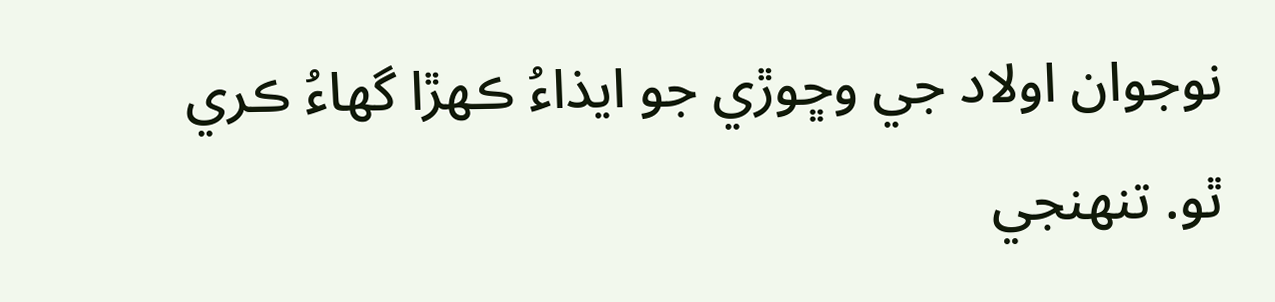نوجوان اولاد جي وڇوڙي جو ايذاءُ ڪهڙا گهاءُ ڪري ٿو. تنهنجي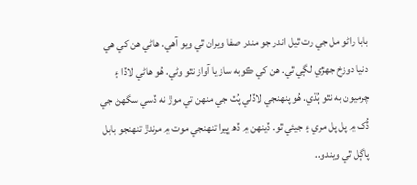بابا راڻو مل جي رت ٿيل اندر جو مندر صفا ويران ٿي ويو آھي. هاڻي هن کي هي دنيا دوزخ جھڙي لڳي ٿي. هن کي ڪوبه ساز يا آواز نٿو وڻي. هُو هاڻي لاڏا ۽ چرميون به نٿو ٻُڌي. هُو پنهنجي لاڏلي پُٽ جي منهن تي موڙ نه ڏسي سگهڻ جي ڏُک ۾ پل پل مري ۽ جيئي ٿو. ڏينهن ۾ ڏھ ڀيرا تنهنجي موت ۾ مرندڙ تنهنجو بابل پاڳل ٿي ويندو..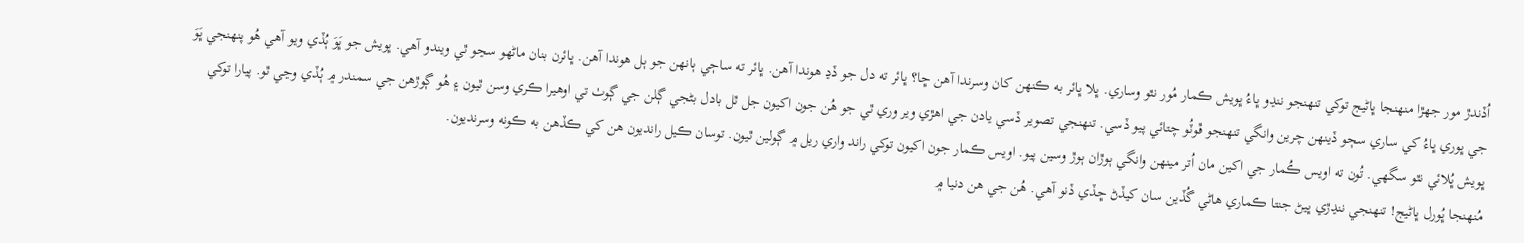اُڏندڙ مور جھڙا منهنجا ڀاڻيج توکي تنهنجو ننڍو ڀاءُ ڀويش ڪمار مُور نٿو وساري. ڀلا ڀائر به ڪنهن کان وسرندا آھن ڇا؟ ڀائر ته دل جو ڏڍ هوندا آھن. ڀائر ته ساڄي ٻانهن جو ٻل هوندا آھن. ڀائرن بنان ماڻهو سڃو ٿي ويندو آھي. ڀويش جو ڀَوَ ٻُڏي ويو آھي هُو پنهنجي ڀَوَ جي ڀوري ڀاءُ کي ساري سڄو ڏينهن چرين وانگي تنهنجو ڦوٽُو چتائي پيو ڏسي. تنهنجي تصوير ڏسي يادن جي اهڙي وير وري ٿي جو هُن جون اکيون جل ٿل بادل بڻجي ڳلن جي ڳوٺ تي اوهيرا ڪري وسن ٿيون ۽ ھُو ڳوڙھن جي سمندر ۾ ٻُڏي وڃي ٿو. پيارا توکي ڀويش ڀُلائي نٿو سگهي. تُون ته اويس ڪُمار جي اکين مان اُتر مينهن وانگي ٻوڙان ٻوڙ وسين پيو. اويس ڪمار جون اکيون توکي راند واري ريل ۾ ڳولين ٿيون. توسان ڪيل رانديون هن کي ڪڏھن به ڪونه وسرنديون.
مُنهنجا ڀُورل ڀاڻيج! تنهنجي ننڍڙي ڀيڻ جنتا ڪماري هاڻي گُڏين سان کيڏڻ ڇڏي ڏنو آھي. هُن جي هن دنيا ۾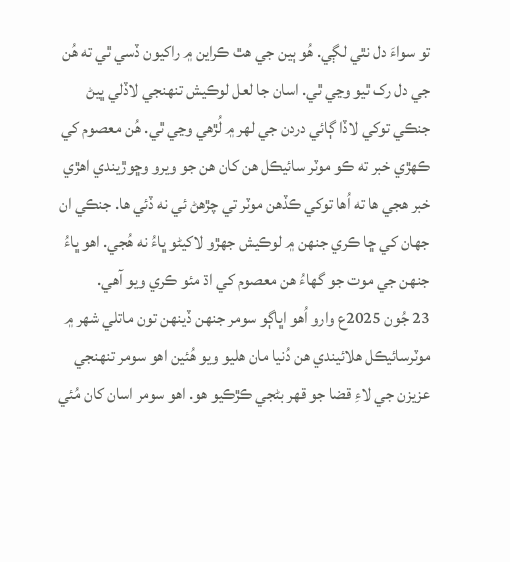تو سواءَ دل نٿي لڳي. هُو ٻين جي هٿ ڪراين ۾ راکيون ڏسي ٿي ته هُن جي دل رک ٿيو وڃي ٿي. اسان جا لعل لوڪيش تنهنجي لاڏلي ڀيڻ جنڪي توکي لاڏا ڳائي دردن جي لهر ۾ لُڙھي وڃي ٿي. هُن معصوم کي ڪهڙي خبر ته ڪو موٽر سائيڪل هن کان هن جو ويرو وڇوڙيندي اهڙي خبر هجي ها ته اُها توکي ڪڏھن موٽر تي چڙھڻ ئي نه ڏئي ها. جنڪي ان جهان کي ڇا ڪري جنهن ۾ لوڪيش جھڙو لاکيڻو ڀاءُ نه هُجي. اهو ڀاءُ جنهن جي موت جو گهاءُ هن معصوم کي اڌ مئو ڪري ويو آھي.
23 جُون 2025ع وارو اُهو اڀاڳو سومر جنهن ڏينهن تون ماتلي شهر ۾ موٽرسائيڪل هلائيندي هن دُنيا مان هليو ويو هُئين اهو سومر تنهنجي عزيزن جي لاءِ قضا جو قهر بڻجي ڪڙڪيو هو. اهو سومر اسان کان مُئي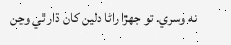نه وسري. تو جھڙا راڻا دلين کان ڌار ٿي وڃن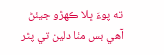ته پوءَ ڀلا ڪهڙو جيئڻ آھي بس مٺا دلين تي پٿر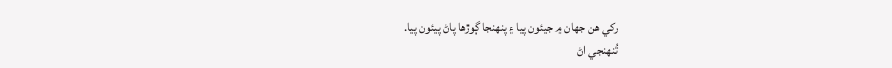رکي هن جهان ۾ جيئون پيا ۽ پنهنجا ڳوڙھا پاڻ پيئون پيا.
تُنهنجي اڻ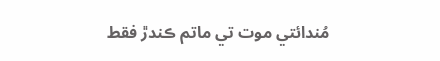مُندائتي موت تي ماتم ڪندڙ فقط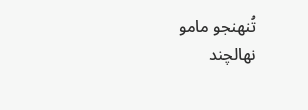تُنهنجو مامو
نھالچند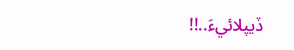ڏيپلائيءَ..!!